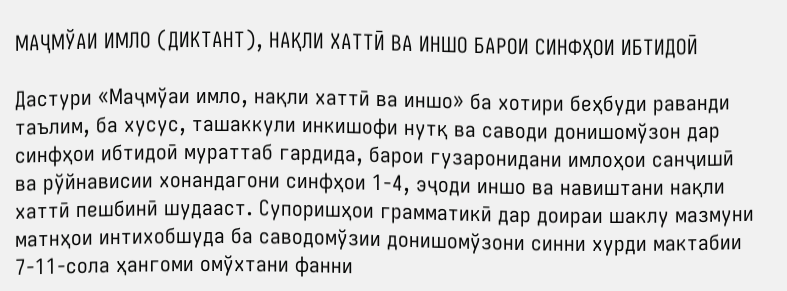МАҶМЎАИ ИМЛО (ДИКТАНТ), НАҚЛИ ХАТТӢ ВА ИНШО БАРОИ СИНФҲОИ ИБТИДОӢ

Дастури «Маҷмўаи имло, нақли хаттӣ ва иншо» ба хотири беҳбуди раванди таълим, ба хусус, ташаккули инкишофи нутқ ва саводи донишомўзон дар синфҳои ибтидоӣ мураттаб гардида, барои гузаронидани имлоҳои санҷишӣ ва рўйнависии хонандагони синфҳои 1-4, эҷоди иншо ва навиштани нақли хаттӣ пешбинӣ шудааст. Супоришҳои грамматикӣ дар доираи шаклу мазмуни матнҳои интихобшуда ба саводомўзии донишомўзони синни хурди мактабии 7-11-сола ҳангоми омўхтани фанни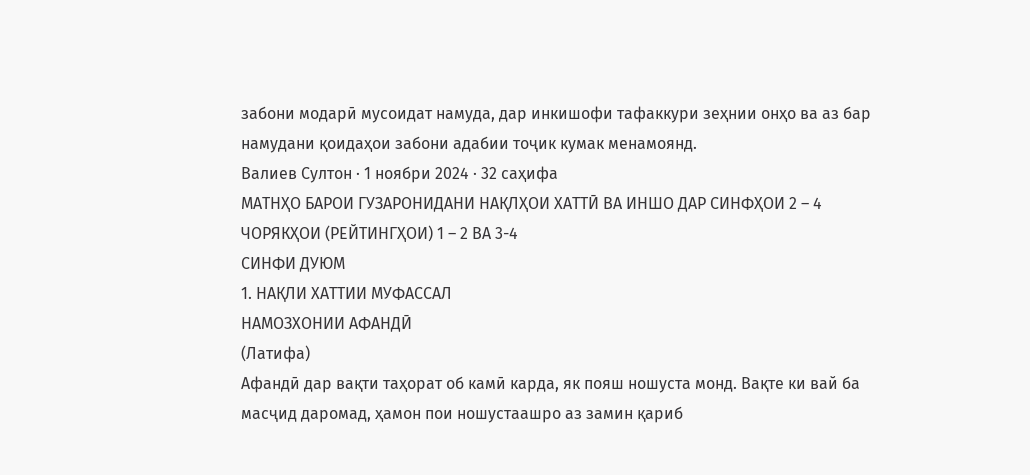забони модарӣ мусоидат намуда, дар инкишофи тафаккури зеҳнии онҳо ва аз бар намудани қоидаҳои забони адабии тоҷик кумак менамоянд.
Валиев Султон · 1 ноябри 2024 · 32 саҳифа
МАТНҲО БАРОИ ГУЗАРОНИДАНИ НАҚЛҲОИ ХАТТӢ ВА ИНШО ДАР СИНФҲОИ 2 – 4
ЧОРЯКҲОИ (РЕЙТИНГҲОИ) 1 – 2 ВА 3-4
СИНФИ ДУЮМ
1. НАҚЛИ ХАТТИИ МУФАССАЛ
НАМОЗХОНИИ АФАНДӢ
(Латифа)
Афандӣ дар вақти таҳорат об камӣ карда, як пояш ношуста монд. Вақте ки вай ба масҷид даромад, ҳамон пои ношустаашро аз замин қариб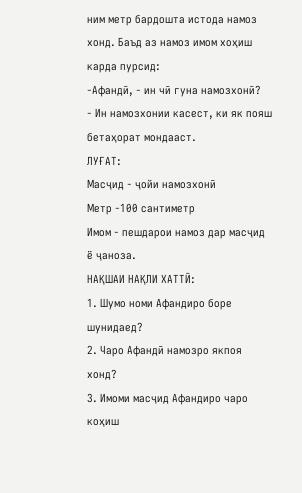ним метр бардошта истода намоз хонд. Баъд аз намоз имом хоҳиш карда пурсид:
-Афандӣ, - ин чӣ гуна намозхонӣ?
- Ин намозхонии касест, ки як пояш бетаҳорат мондааст.
ЛУҒАТ:
Масҷид - ҷойи намозхонӣ
Метр -100 сантиметр
Имом - пешдарои намоз дар масҷид ё ҷаноза.
НАҚШАИ НАҚЛИ ХАТТӢ:
1. Шумо номи Афандиро боре шунидаед?
2. Чаро Афандӣ намозро якпоя хонд?
3. Имоми масҷид Афандиро чаро коҳиш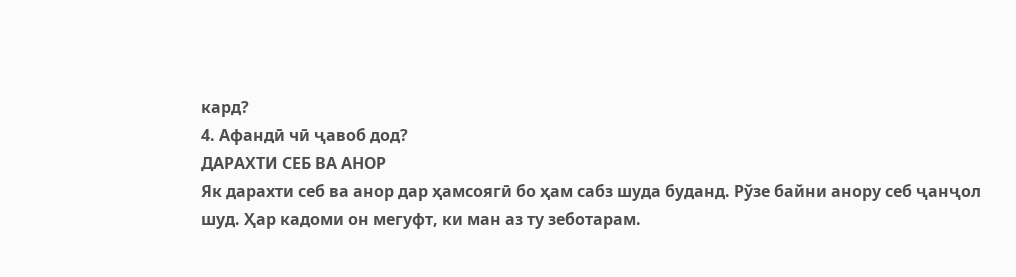кард?
4. Афандӣ чӣ ҷавоб дод?
ДАРАХТИ СЕБ ВА АНОР
Як дарахти себ ва анор дар ҳамсоягӣ бо ҳам сабз шуда буданд. Рўзе байни анору себ ҷанҷол шуд. Ҳар кадоми он мегуфт, ки ман аз ту зеботарам.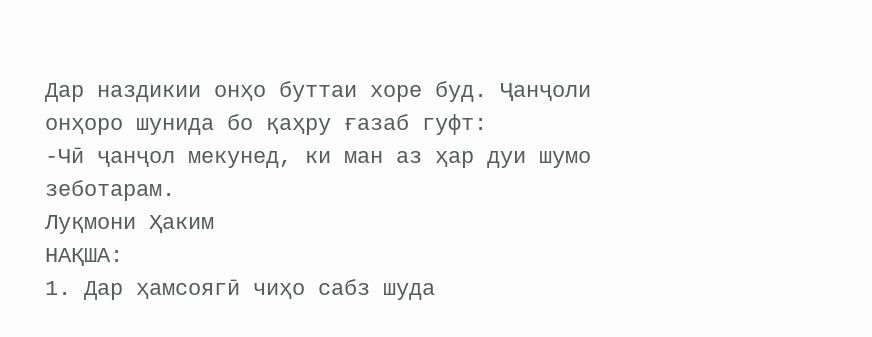Дар наздикии онҳо буттаи хоре буд. Ҷанҷоли онҳоро шунида бо қаҳру ғазаб гуфт:
-Чӣ ҷанҷол мекунед, ки ман аз ҳар дуи шумо зеботарам.
Луқмони Ҳаким
НАҚША:
1. Дар ҳамсоягӣ чиҳо сабз шуда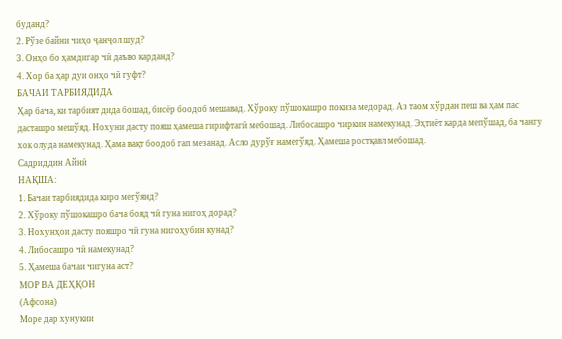буданд?
2. Рўзе байни чиҳо ҷанҷол шуд?
3. Онҳо бо ҳамдигар чӣ даъво карданд?
4. Хор ба ҳар дуи онҳо чӣ гуфт?
БАЧАИ ТАРБИЯДИДА
Ҳар бача, ки тарбият дида бошад, бисёр боодоб мешавад. Хўроку пўшокашро покиза медорад. Аз таом хўрдан пеш ва ҳам пас дасташро мешўяд. Нохуни дасту пояш ҳамеша гирифтагӣ мебошад. Либосашро чиркин намекунад. Эҳтиёт карда мепўшад, ба чангу хок олуда намекунад. Ҳама вақт боодоб гап мезанад. Асло дурўғ намегўяд. Ҳамеша ростқавл мебошад.
Садриддин Айнӣ
НАҚША:
1. Бачаи тарбиядида киро мегўянд?
2. Хўроку пўшокашро бача бояд чӣ гуна нигоҳ дорад?
3. Нохунҳои дасту пояшро чӣ гуна нигоҳубин кунад?
4. Либосашро чӣ намекунад?
5. Ҳамеша бачаи чигуна аст?
МОР ВА ДЕҲҚОН
(Афсона)
Море дар хунукии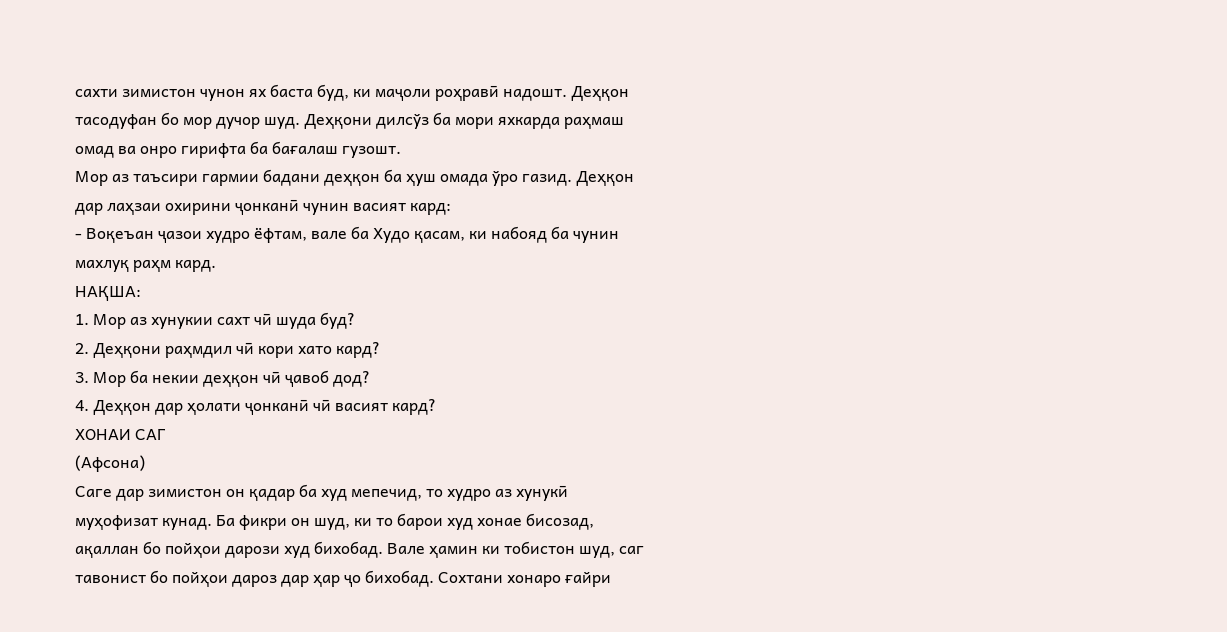сахти зимистон чунон ях баста буд, ки маҷоли роҳравӣ надошт. Деҳқон тасодуфан бо мор дучор шуд. Деҳқони дилсўз ба мори яхкарда раҳмаш омад ва онро гирифта ба бағалаш гузошт.
Мор аз таъсири гармии бадани деҳқон ба ҳуш омада ўро газид. Деҳқон дар лаҳзаи охирини ҷонканӣ чунин васият кард:
- Воқеъан ҷазои худро ёфтам, вале ба Худо қасам, ки набояд ба чунин махлуқ раҳм кард.
НАҚША:
1. Мор аз хунукии сахт чӣ шуда буд?
2. Деҳқони раҳмдил чӣ кори хато кард?
3. Мор ба некии деҳқон чӣ ҷавоб дод?
4. Деҳқон дар ҳолати ҷонканӣ чӣ васият кард?
ХОНАИ САГ
(Афсона)
Саге дар зимистон он қадар ба худ мепечид, то худро аз хунукӣ муҳофизат кунад. Ба фикри он шуд, ки то барои худ хонае бисозад, ақаллан бо пойҳои дарози худ бихобад. Вале ҳамин ки тобистон шуд, саг тавонист бо пойҳои дароз дар ҳар ҷо бихобад. Сохтани хонаро ғайри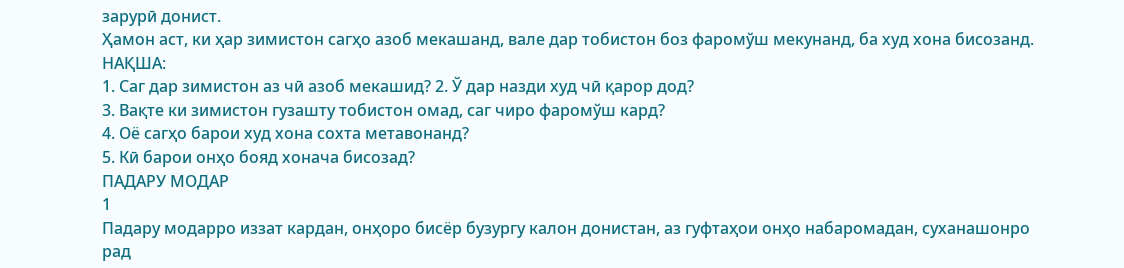зарурӣ донист.
Ҳамон аст, ки ҳар зимистон сагҳо азоб мекашанд, вале дар тобистон боз фаромўш мекунанд, ба худ хона бисозанд.
НАҚША:
1. Саг дар зимистон аз чӣ азоб мекашид? 2. Ў дар назди худ чӣ қарор дод?
3. Вақте ки зимистон гузашту тобистон омад, саг чиро фаромўш кард?
4. Оё сагҳо барои худ хона сохта метавонанд?
5. Кӣ барои онҳо бояд хонача бисозад?
ПАДАРУ МОДАР
1
Падару модарро иззат кардан, онҳоро бисёр бузургу калон донистан, аз гуфтаҳои онҳо набаромадан, суханашонро рад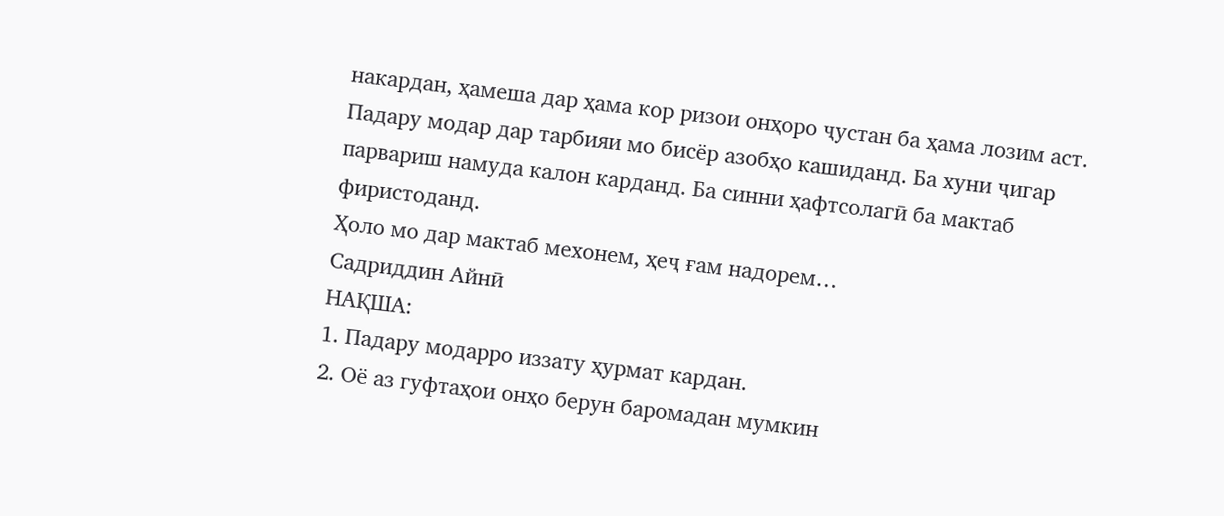накардан, ҳамеша дар ҳама кор ризои онҳоро ҷустан ба ҳама лозим аст.
Падару модар дар тарбияи мо бисёр азобҳо кашиданд. Ба хуни ҷигар парвариш намуда калон карданд. Ба синни ҳафтсолагӣ ба мактаб фиристоданд.
Ҳоло мо дар мактаб мехонем, ҳеҷ ғам надорем…
Садриддин Айнӣ
НАҚША:
1. Падару модарро иззату ҳурмат кардан.
2. Оё аз гуфтаҳои онҳо берун баромадан мумкин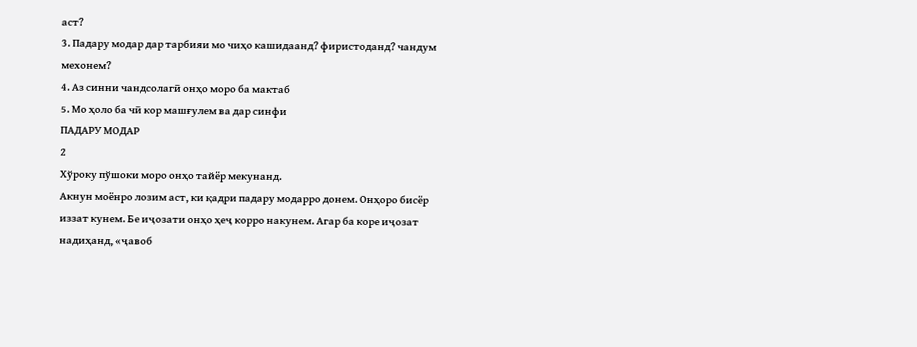аст?
3. Падару модар дар тарбияи мо чиҳо кашидаанд? фиристоданд? чандум мехонем?
4. Аз синни чандсолагӣ онҳо моро ба мактаб
5. Мо ҳоло ба чӣ кор машғулем ва дар синфи
ПАДАРУ МОДАР
2
Хўроку пўшоки моро онҳо тайёр мекунанд.
Акнун моёнро лозим аст, ки қадри падару модарро донем. Онҳоро бисёр иззат кунем. Бе иҷозати онҳо ҳеҷ корро накунем. Агар ба коре иҷозат надиҳанд, «ҷавоб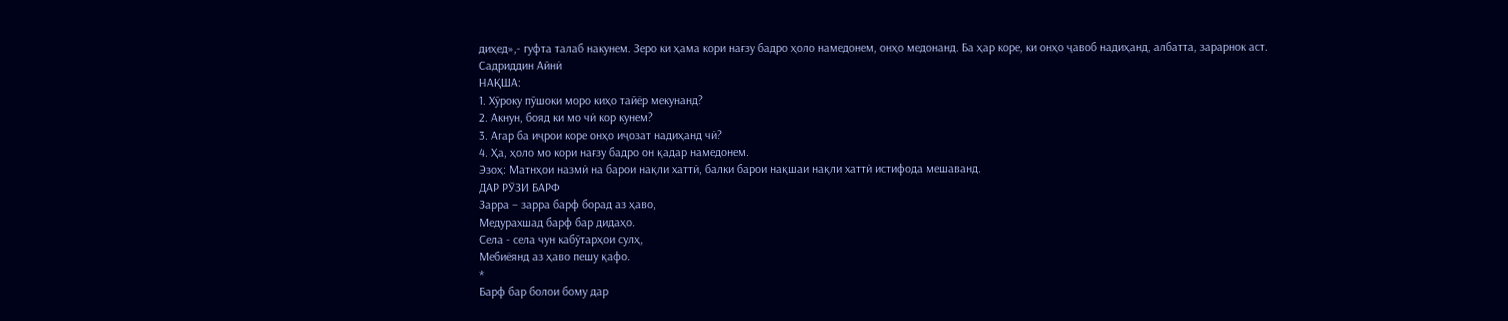диҳед»,- гуфта талаб накунем. Зеро ки ҳама кори нағзу бадро ҳоло намедонем, онҳо медонанд. Ба ҳар коре, ки онҳо ҷавоб надиҳанд, албатта, зарарнок аст.
Садриддин Айнӣ
НАҚША:
1. Хўроку пўшоки моро киҳо тайёр мекунанд?
2. Акнун, бояд ки мо чӣ кор кунем?
3. Агар ба иҷрои коре онҳо иҷозат надиҳанд чӣ?
4. Ҳа, ҳоло мо кори нағзу бадро он қадар намедонем.
Эзоҳ: Матнҳои назмӣ на барои нақли хаттӣ, балки барои нақшаи нақли хаттӣ истифода мешаванд.
ДАР РЎЗИ БАРФ
Зарра – зарра барф борад аз ҳаво,
Медурахшад барф бар дидаҳо.
Села - села чун кабўтарҳои сулҳ,
Мебиёянд аз ҳаво пешу қафо.
*
Барф бар болои бому дар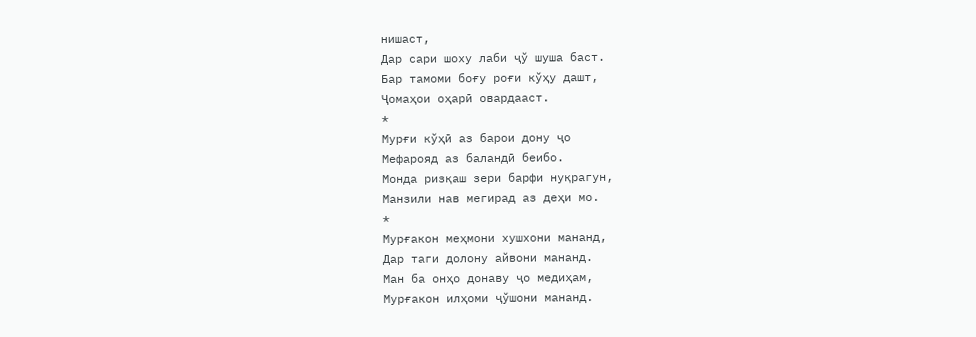нишаст,
Дар сари шоху лаби ҷў шуша баст.
Бар тамоми боғу роғи кўҳу дашт,
Ҷомаҳои оҳарӣ овардааст.
*
Мурғи кўҳӣ аз барои дону ҷо
Мефарояд аз баландӣ беибо.
Монда ризқаш зери барфи нуқрагун,
Манзили нав мегирад аз деҳи мо.
*
Мурғакон меҳмони хушхони мананд,
Дар таги долону айвони мананд.
Ман ба онҳо донаву ҷо медиҳам,
Мурғакон илҳоми ҷўшони мананд.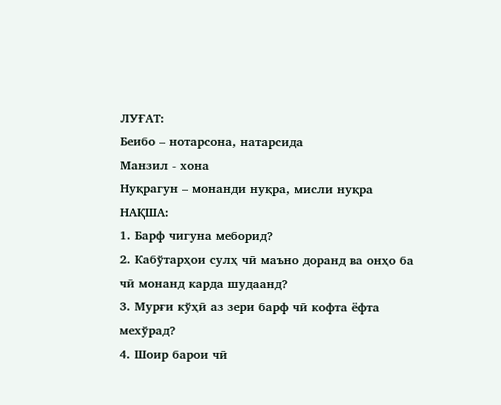ЛУҒАТ:
Беибо – нотарсона, натарсида
Манзил - хона
Нуқрагун – монанди нуқра, мисли нуқра
НАҚША:
1. Барф чигуна меборид?
2. Кабўтарҳои сулҳ чӣ маъно доранд ва онҳо ба чӣ монанд карда шудаанд?
3. Мурғи кўҳӣ аз зери барф чӣ кофта ёфта мехўрад?
4. Шоир барои чӣ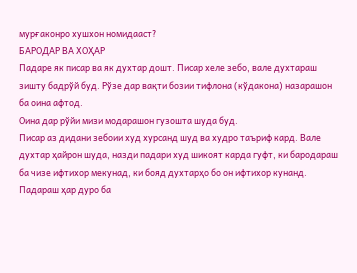мурғаконро хушхон номидааст?
БАРОДАР ВА ХОҲАР
Падаре як писар ва як духтар дошт. Писар хеле зебо, вале духтараш зишту бадрўй буд. Рўзе дар вақти бозии тифлона (кўдакона) назарашон ба оина афтод.
Оина дар рўйи мизи модарашон гузошта шуда буд.
Писар аз дидани зебоии худ хурсанд шуд ва худро таъриф кард. Вале духтар ҳайрон шуда, назди падари худ шикоят карда гуфт, ки бародараш ба чизе ифтихор мекунад, ки бояд духтарҳо бо он ифтихор кунанд.
Падараш ҳар дуро ба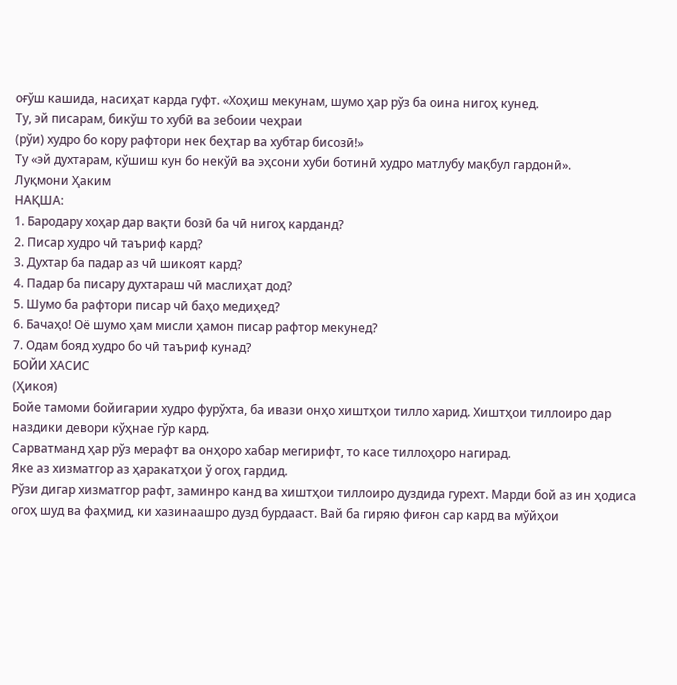оғўш кашида, насиҳат карда гуфт. «Хоҳиш мекунам, шумо ҳар рўз ба оина нигоҳ кунед.
Ту, эй писарам, бикўш то хубӣ ва зебоии чеҳраи
(рўи) худро бо кору рафтори нек беҳтар ва хубтар бисозӣ!»
Ту «эй духтарам, кўшиш кун бо некўӣ ва эҳсони хуби ботинӣ худро матлубу мақбул гардонӣ».
Луқмони Ҳаким
НАҚША:
1. Бародару хоҳар дар вақти бозӣ ба чӣ нигоҳ карданд?
2. Писар худро чӣ таъриф кард?
3. Духтар ба падар аз чӣ шикоят кард?
4. Падар ба писару духтараш чӣ маслиҳат дод?
5. Шумо ба рафтори писар чӣ баҳо медиҳед?
6. Бачаҳо! Оё шумо ҳам мисли ҳамон писар рафтор мекунед?
7. Одам бояд худро бо чӣ таъриф кунад?
БОЙИ ХАСИС
(Ҳикоя)
Бойе тамоми бойигарии худро фурўхта, ба ивази онҳо хиштҳои тилло харид. Хиштҳои тиллоиро дар наздики девори кўҳнае гўр кард.
Сарватманд ҳар рўз мерафт ва онҳоро хабар мегирифт, то касе тиллоҳоро нагирад.
Яке аз хизматгор аз ҳаракатҳои ў огоҳ гардид.
Рўзи дигар хизматгор рафт, заминро канд ва хиштҳои тиллоиро дуздида гурехт. Марди бой аз ин ҳодиса огоҳ шуд ва фаҳмид, ки хазинаашро дузд бурдааст. Вай ба гиряю фиғон сар кард ва мўйҳои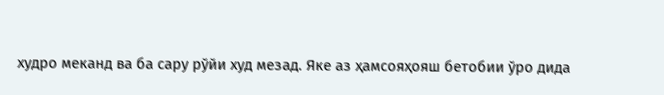худро меканд ва ба сару рўйи худ мезад. Яке аз ҳамсояҳояш бетобии ўро дида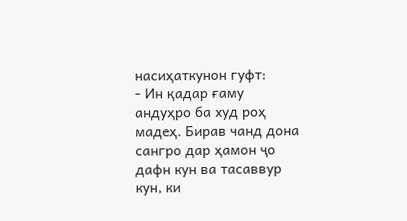насиҳаткунон гуфт:
- Ин қадар ғаму андуҳро ба худ роҳ мадеҳ. Бирав чанд дона сангро дар ҳамон ҷо дафн кун ва тасаввур кун, ки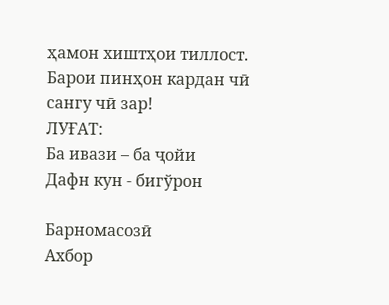ҳамон хиштҳои тиллост. Барои пинҳон кардан чӣ сангу чӣ зар!
ЛУҒАТ:
Ба ивази – ба ҷойи
Дафн кун - бигўрон

Барномасозӣ
Ахбор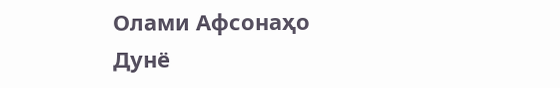Олами Афсонаҳо
Дунё